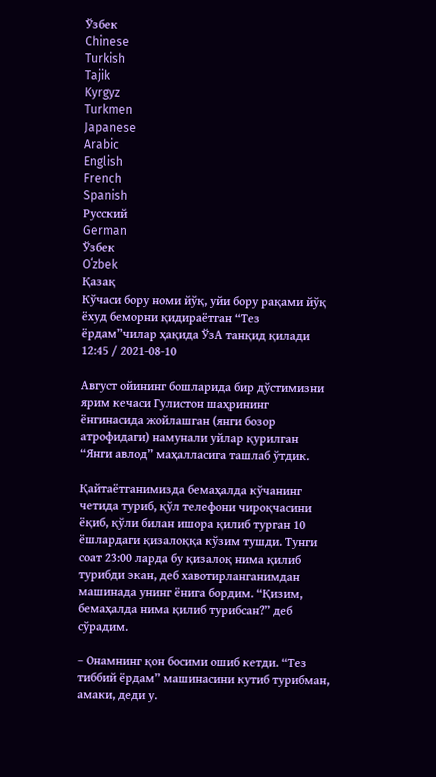Ўзбек
Chinese
Turkish
Tajik
Kyrgyz
Turkmen
Japanese
Arabic
English
French
Spanish
Русский
German
Ўзбек
Oʻzbek
Қазақ
Кўчаси бору номи йўқ, уйи бору рақами йўқ ёхуд беморни қидираётган “Тез ёрдам”чилар ҳақида ЎзА танқид қилади
12:45 / 2021-08-10

Август ойининг бошларида бир дўстимизни ярим кечаси Гулистон шаҳрининг ёнгинасида жойлашган (янги бозор атрофидаги) намунали уйлар қурилган “Янги авлод” маҳалласига ташлаб ўтдик.

Қайтаётганимизда бемаҳалда кўчанинг четида туриб, қўл телефони чироқчасини ёқиб, қўли билан ишора қилиб турган 10 ёшлардаги қизалоққа кўзим тушди. Тунги соат 23:00 ларда бу қизалоқ нима қилиб турибди экан, деб хавотирланганимдан машинада унинг ёнига бордим. “Қизим, бемаҳалда нима қилиб турибсан?” деб сўрадим.

– Онамнинг қон босими ошиб кетди. “Тез тиббий ёрдам” машинасини кутиб турибман, амаки, деди у.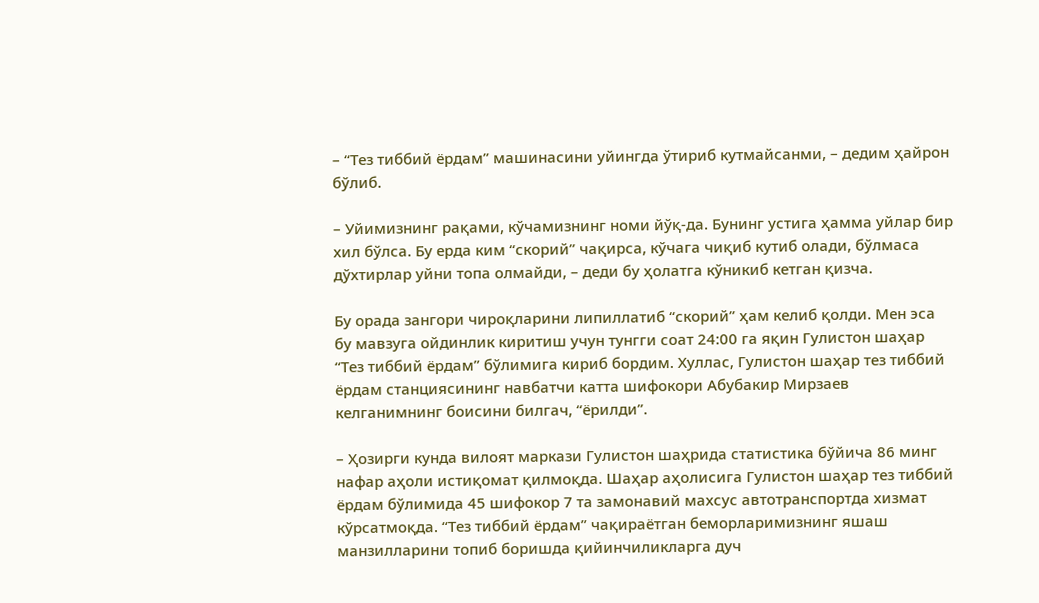– “Тез тиббий ёрдам” машинасини уйингда ўтириб кутмайсанми, – дедим ҳайрон бўлиб.

– Уйимизнинг рақами, кўчамизнинг номи йўқ-да. Бунинг устига ҳамма уйлар бир хил бўлса. Бу ерда ким “скорий” чақирса, кўчага чиқиб кутиб олади, бўлмаса дўхтирлар уйни топа олмайди, – деди бу ҳолатга кўникиб кетган қизча.

Бу орада зангори чироқларини липиллатиб “скорий” ҳам келиб қолди. Мен эса бу мавзуга ойдинлик киритиш учун тунгги соат 24:00 га яқин Гулистон шаҳар “Тез тиббий ёрдам” бўлимига кириб бордим. Хуллас, Гулистон шаҳар тез тиббий ёрдам станциясининг навбатчи катта шифокори Абубакир Мирзаев келганимнинг боисини билгач, “ёрилди”.

– Ҳозирги кунда вилоят маркази Гулистон шаҳрида статистика бўйича 86 минг нафар аҳоли истиқомат қилмоқда. Шаҳар аҳолисига Гулистон шаҳар тез тиббий ёрдам бўлимида 45 шифокор 7 та замонавий махсус автотранспортда хизмат кўрсатмоқда. “Тез тиббий ёрдам” чақираётган беморларимизнинг яшаш манзилларини топиб боришда қийинчиликларга дуч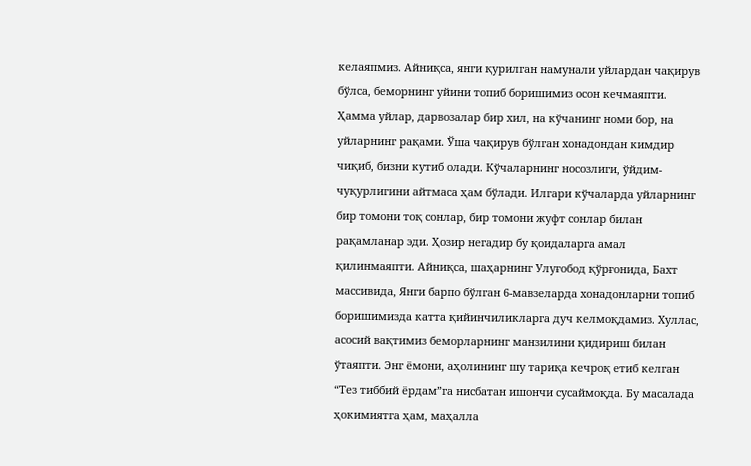келаяпмиз. Айниқса, янги қурилган намунали уйлардан чақирув бўлса, беморнинг уйини топиб боришимиз осон кечмаяпти. Ҳамма уйлар, дарвозалар бир хил, на кўчанинг номи бор, на уйларнинг рақами. Ўша чақирув бўлган хонадондан кимдир чиқиб, бизни кутиб олади. Кўчаларнинг носозлиги, ўйдим-чуқурлигини айтмаса ҳам бўлади. Илгари кўчаларда уйларнинг бир томони тоқ сонлар, бир томони жуфт сонлар билан рақамланар эди. Ҳозир негадир бу қоидаларга амал қилинмаяпти. Айниқса, шаҳарнинг Улуғобод қўрғонида, Бахт массивида, Янги барпо бўлган 6-мавзеларда хонадонларни топиб боришимизда катта қийинчиликларга дуч келмоқдамиз. Хуллас, асосий вақтимиз беморларнинг манзилини қидириш билан ўтаяпти. Энг ёмони, аҳолининг шу тариқа кечроқ етиб келган “Тез тиббий ёрдам”га нисбатан ишончи сусаймоқда. Бу масалада ҳокимиятга ҳам, маҳалла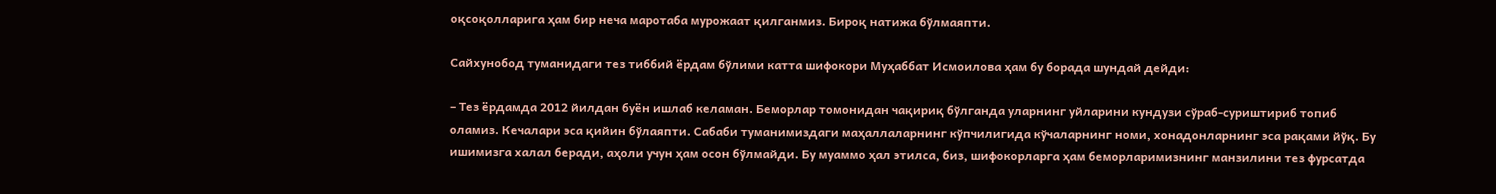оқсоқолларига ҳам бир неча маротаба мурожаат қилганмиз. Бироқ натижа бўлмаяпти.

Сайхунобод туманидаги тез тиббий ёрдам бўлими катта шифокори Муҳаббат Исмоилова ҳам бу борада шундай дейди:

– Тез ёрдамда 2012 йилдан буён ишлаб келаман. Беморлар томонидан чақириқ бўлганда уларнинг уйларини кундузи сўраб-суриштириб топиб оламиз. Кечалари эса қийин бўлаяпти. Сабаби туманимиздаги маҳаллаларнинг кўпчилигида кўчаларнинг номи, хонадонларнинг эса рақами йўқ. Бу ишимизга халал беради, аҳоли учун ҳам осон бўлмайди. Бу муаммо ҳал этилса, биз, шифокорларга ҳам беморларимизнинг манзилини тез фурсатда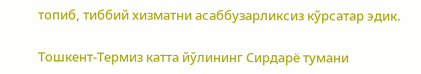топиб, тиббий хизматни асаббузарликсиз кўрсатар эдик.

Тошкент-Термиз катта йўлининг Сирдарё тумани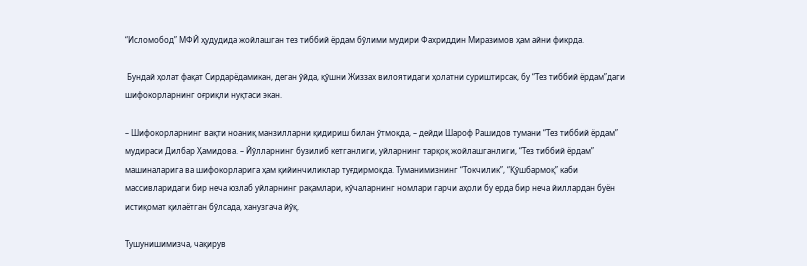“Исломобод” МФЙ ҳудудида жойлашган тез тиббий ёрдам бўлими мудири Фахриддин Миразимов ҳам айни фикрда.

 Бундай ҳолат фақат Сирдарёдамикан, деган ўйда, қўшни Жиззах вилоятидаги ҳолатни суриштирсак, бу “Тез тиббий ёрдам”даги шифокорларнинг оғриқли нуқтаси экан.

– Шифокорларнинг вақти ноаниқ манзилларни қидириш билан ўтмоқда, – дейди Шароф Рашидов тумани “Тез тиббий ёрдам” мудираси Дилбар Ҳамидова. – Йўлларнинг бузилиб кетганлиги, уйларнинг тарқоқ жойлашганлиги, “Тез тиббий ёрдам” машиналарига ва шифокорларига ҳам қийинчиликлар туғдирмоқда. Туманимизнинг “Токчилик”, “Қўшбармоқ” каби массивларидаги бир неча юзлаб уйларнинг рақамлари, кўчаларнинг номлари гарчи аҳоли бу ерда бир неча йиллардан буён истиқомат қилаётган бўлсада, ханузгача йўқ.

Тушунишимизча, чақирув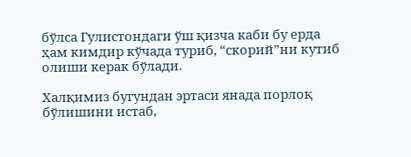бўлса Гулистондаги ўш қизча каби бу ерда ҳам кимдир кўчада туриб, “скорий”ни кутиб олиши керак бўлади.

Халқимиз бугундан эртаси янада порлоқ бўлишини истаб,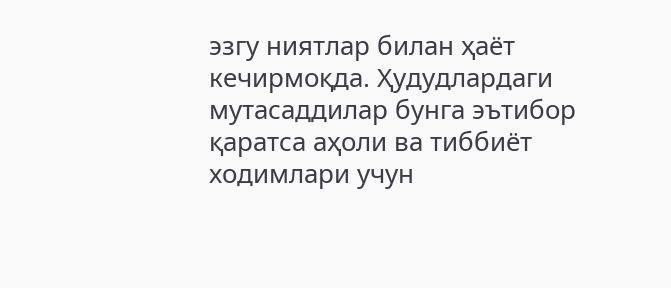эзгу ниятлар билан ҳаёт кечирмоқда. Ҳудудлардаги мутасаддилар бунга эътибор қаратса аҳоли ва тиббиёт ходимлари учун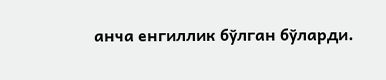анча енгиллик бўлган бўларди.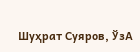Шуҳрат Суяров, ЎзА